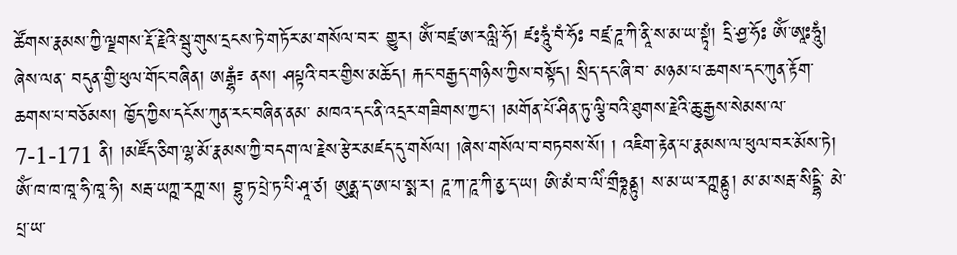ཚོགས་རྣམས་ཀྱི་ལྗགས་རྡོ་རྗེའི་སྦུ་གུས་དྲངས་ཏེ་གཏོར་མ་གསོལ་བར་ གྱུར། ༀ་བཛྲ་ཨ་རལླི་ཧོ། ཛཿཧཱུཾ་བཾ་ཧོཿ བཛྲ་ཌཱ་ཀི་ནཱི་ས་མ་ཡ་སྟྭཾ། དྲི་ཤྱ་ཧོཿ ༀ་ཨཱཿཧཱུཾ། ཞེས་ལན་ བདུན་གྱི་ཕུལ་གོང་བཞིན། ཨརྒྷཾ༴ ནས། ཤཔྟའི་བར་གྱིས་མཆོད། རྐང་བརྒྱད་གཉིས་ཀྱིས་བསྟོད། སྲིད་དང་ཞི་བ་ མཉམ་པ་ཆགས་དང་ཀུན་རྟོག་ཆགས་པ་བཅོམས། ཁྱོད་ཀྱིས་དངོས་ཀུན་རང་བཞིན་ནམ་ མཁའ་དང་ནི་འདྲར་གཟིགས་ཀྱང་། །མགོན་པོ་ཤིན་ཏུ་ལྕི་བའི་ཐུགས་རྗེའི་ཆུ་རྒྱས་སེམས་ལ་ 7-1-171 ནི། །མཛོད་ཅིག་ལྷ་མོ་རྣམས་ཀྱི་བདག་ལ་རྗེས་རྩེར་མཛད་དུ་གསོལ། །ཞེས་གསོལ་བ་བཏབས་སོ། ། འཇིག་རྟེན་པ་རྣམས་ལ་ཕུལ་བར་མོས་ཏེ། ༀ་ཁ་ཁ་ཁཱ་ཧི་ཁཱ་ཧི། སརྦ་ཡཀྵ་རཀྵ་ས། བྷུ་ཏ་པྲེ་ཏ་པི་ཤཱ་ཙ། ཨུནྨ་ད་ཨ་པ་སྨ་ར། ཌཱ་ཀ་ཌཱ་ཀི་ནྱ་ད་ཡ། ཨི་མཾ་བ་ལིཾ་གྲྀཧྞནྟུ། ས་མ་ཡ་རཀྵནྟུ། མ་མ་སརྦ་སིདྡྷི་ མེ་པྲ་ཡ་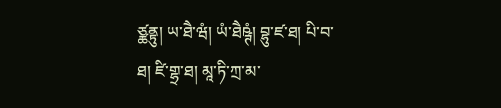ཙྪནྟུ། ཡ་ཐཻ་ཝཾ། ཡཾ་ཐཻཥྚཾ། བྷུ་ཛ་ཐ། པི་བ་ཐ། ཛི་གྷྲ་ཐ། མཱ་ཏི་ཀྲ་མ་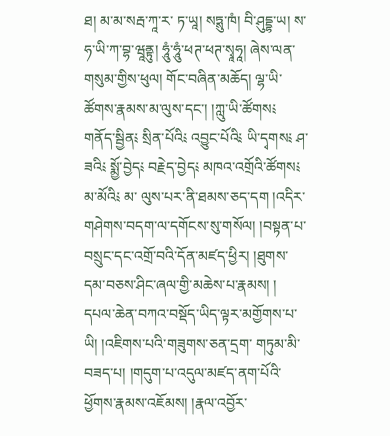ཐ། མ་མ་སརྦ་ཀཱ་ར་ ཏ་ཡཱ། སཏྶུ་ཁཾ། བི་ཤུདྡྷ་ཡ། ས་ཧ་ཡི་ཀ་བྷ་ཝཱནྟུ། ཧཱུཾ་ཧཱུཾ་ཕཊ་ཕཊ་སྭཱཧཱ། ཞེས་ལན་གསུམ་གྱིས་ཕུལ། གོང་བཞིན་མཆོད། ལྷ་ཡི་ཚོགས་རྣམས་མ་ལུས་དང་། །ཀླུ་ཡི་ཚོགས༴ གནོད་སྦྱིན༴ སྲིན་པོའི༴ འབྱུང་པོའི༴ ཡི་དྭགས༴ ཤ་ཟའི༴ སྨྱོ་བྱེད༴ བརྗེད་བྱེད༴ མཁའ་འགྲོའི་ཚོགས༴ མ་མོའི༴ མ་ ལུས་པར་ནི་ཐམས་ཅད་དག །འདིར་གཤེགས་བདག་ལ་དགོངས་སུ་གསོལ། །བསྟན་པ་ བསྲུང་དང་འགྲོ་བའི་དོན་མཛད་ཕྱིར། །ཐུགས་དམ་བཅས་ཤིང་ཞལ་གྱི་མཆེས་པ་རྣམས། ། དཔལ་ཆེན་བཀའ་བསྡོད་ཡིད་ལྟར་མགྱོགས་པ་ཡི། །འཇིགས་པའི་གཟུགས་ཅན་དྲག་ གཏུམ་མི་བཟད་པ། །གདུག་པ་འདུལ་མཛད་ནག་པོའི་ཕྱོགས་རྣམས་འཇོམས། །རྣལ་འབྱོར་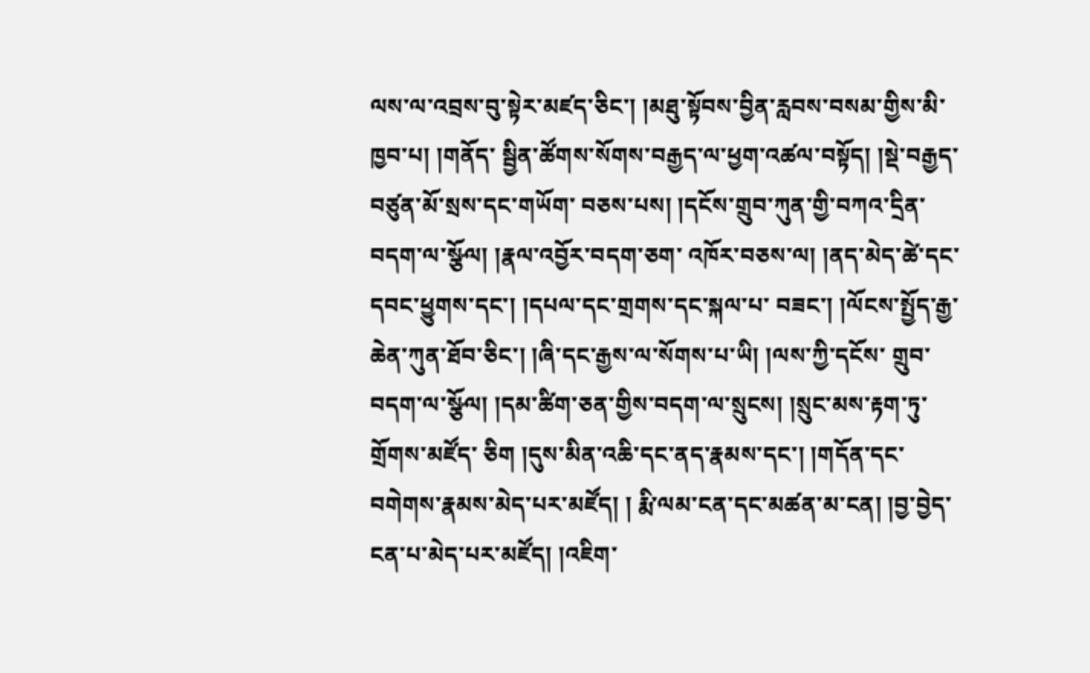ལས་ལ་འབྲས་བུ་སྟེར་མཛད་ཅིང་། །མཐུ་སྟོབས་བྱིན་རླབས་བསམ་གྱིས་མི་ཁྱབ་པ། །གནོད་ སྦྱིན་ཚོགས་སོགས་བརྒྱད་ལ་ཕྱག་འཚལ་བསྟོད། །སྡེ་བརྒྱད་བཙུན་མོ་སྲས་དང་གཡོག་ བཅས་པས། །དངོས་གྲུབ་ཀུན་གྱི་བཀའ་དྲིན་བདག་ལ་སྩོལ། །རྣལ་འབྱོར་བདག་ཅག་ འཁོར་བཅས་ལ། །ནད་མེད་ཚེ་དང་དབང་ཕྱུགས་དང་། །དཔལ་དང་གྲགས་དང་སྐལ་པ་ བཟང་། །ལོངས་སྤྱོད་རྒྱ་ཆེན་ཀུན་ཐོབ་ཅིང་། །ཞི་དང་རྒྱས་ལ་སོགས་པ་ཡི། །ལས་ཀྱི་དངོས་ གྲུབ་བདག་ལ་སྩོལ། །དམ་ཚིག་ཅན་གྱིས་བདག་ལ་སྲུངས། །སྲུང་མས་རྟག་ཏུ་གྲོགས་མཛོད་ ཅིག །དུས་མིན་འཆི་དང་ནད་རྣམས་དང་། །གདོན་དང་བགེགས་རྣམས་མེད་པར་མཛོད། ། རྨི་ལམ་ངན་དང་མཚན་མ་ངན། །བྱ་བྱེད་ངན་པ་མེད་པར་མཛོད། །འཇིག་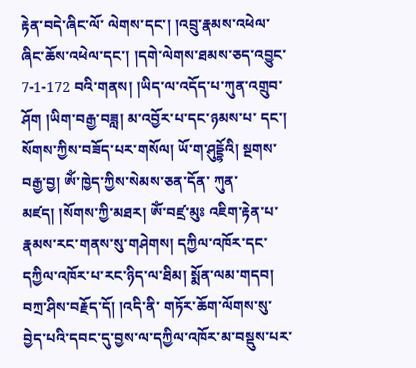རྟེན་བདེ་ཞིང་ལོ་ ལེགས་དང་། །འབྲུ་རྣམས་འཕེལ་ཞིང་ཆོས་འཕེལ་དང་། །དགེ་ལེགས་ཐམས་ཅད་འབྱུང་ 7-1-172 བའི་གནས། །ཡིད་ལ་འདོད་པ་ཀུན་འགྲུབ་ཤོག །ཡིག་བརྒྱ་བཟླ། མ་འབྱོར་པ་དང་ཉམས་པ་ དང་། སོགས་ཀྱིས་བཟོད་པར་གསོལ། ཡོ་ག་ཤུདྡྷོའི། སྔགས་བརྒྱ་བྱ། ༀ་ཁྱེད་ཀྱིས་སེམས་ཅན་དོན་ ཀུན་མཛད། །སོགས་ཀྱི་མཐར། ༀ་བཛྲ་མུཿ འཇིག་རྟེན་པ་རྣམས་རང་གནས་སུ་གཤེགས། དཀྱིལ་འཁོར་དང་དཀྱིལ་འཁོར་པ་རང་ཉིད་ལ་ཐིམ། སྨོན་ལམ་གདབ། བཀྲ་ཤིས་བརྗོད་དོ། །འདི་ནི་ གཏོར་ཆོག་ལོགས་སུ་བྱེད་པའི་དབང་དུ་བྱས་ལ་དཀྱིལ་འཁོར་མ་བསྡུས་པར་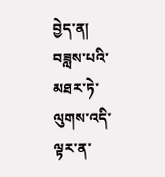བྱེད་ན། བཟླས་པའི་མཐར་ཏེ་ལུགས་འདི་ལྟར་ན་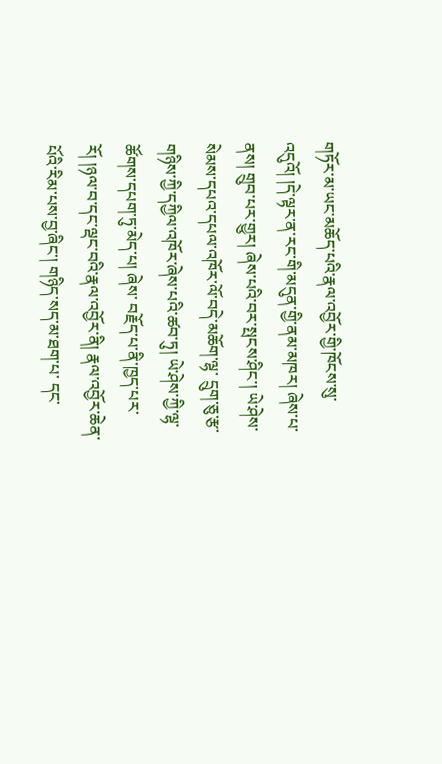གཏོར་མ་ཡང་མཆོད་པའི་རྣལ་འབྱོར་གྱི་ཁོངས་སུ་འདུའོ། །དེ་ལྟར་ན་རང་གི་མདུན་གྱི་ནམ་མཁར། ཞེས་པ་ནས། གྲུབ་པར་གྱུར། ཞེས་པའི་བར་སྤངས་ཤིང་། ཡེ་ཤེས་སེམས་དཔའ་དཔལ་འཁོར་ལོ་བདེ་མཆོག་ལྷ་ དྲུག་ཅུ་རྩ་གཉིས་ཀྱི་དཀྱིལ་འཁོར་ཞེས་པའི་ཚབ་ཏུ། ཡེ་ཤེས་ཀྱི་ལྷ་ཚོགས་དཔག་ཏུ་མེད་པ། ཞེས་ བརྗོད་པ་ནི་ཁྱད་པར་རོ། །ཉལ་བ་དང་ལྡང་བའི་རྣལ་འབྱོར་ནི། རྣལ་འབྱོར་ཆེན་པོའི་རིམ་པས་བྱ་ཞིང་། གཉིད་སད་མ་ཐག་པ་ དང་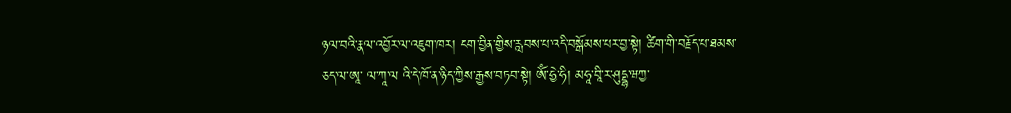ཉལ་བའི་རྣལ་འབྱོར་ལ་འཇུག་ཁར། ངག་བྱིན་གྱིས་རླབས་པ་འདི་བསྒོམས་པར་བྱ་སྟེ། ཚིག་གི་བརྗོད་པ་ཐམས་ཅད་ལ་ཨཱ་ ལ་ཀཱ་ལ འི་དེ་ཁོ་ན་ཉིད་ཀྱིས་རྒྱས་བཏབ་སྟེ། ༀ་ཧྱེ་ཧི། མཧཱ་བཱི་ར་ཤུདྡྷ་ཝཀྱ་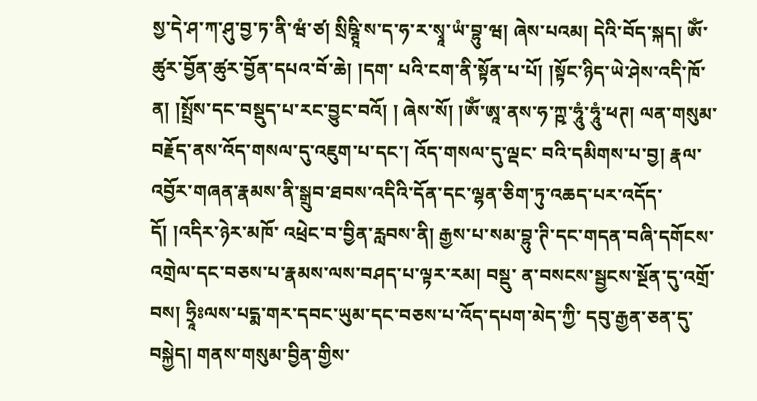སྱ་དེ་ཤ་ཀ་ཤུ་བྱ་ཏ་ནི་ཝཾ་ཙ། སྲིཥྚཱི་ས་ད་ཧ་ར་སྭཱ་ཡཾ་བྷུ་ཝ། ཞེས་པའམ། དེའི་བོད་སྐད། ༀ་ཚུར་བྱོན་ཚུར་བྱོན་དཔའ་བོ་ཆེ། །དག་ པའི་ངག་ནི་སྟོན་པ་པོ། །སྟོང་ཉིད་ཡེ་ཤེས་འདི་ཁོ་ན། །སྤྲོས་དང་བསྡུད་པ་རང་བྱུང་བའོ། ། ཞེས་སོ། །ༀ་ཨཱ་ནས་ཧ་ཀྵ་ཧཱུཾ་ཧཱུཾ་ཕཊ། ལན་གསུམ་བརྗོད་ནས་འོད་གསལ་དུ་འཇུག་པ་དང་། འོད་གསལ་དུ་ལྡང་ བའི་དམིགས་པ་བྱ། རྣལ་འབྱོར་གཞན་རྣམས་ནི་སྒྲུབ་ཐབས་འདིའི་དོན་དང་ལྷན་ཅིག་ཏུ་འཆད་པར་འདོད་དོ། །འདིར་ཉེར་མཁོ་ འཕྲེང་བ་བྱིན་རླབས་ནི། རྒྱས་པ་སམ་བྷུ་ཊི་དང་གདན་བཞི་དགོངས་འགྲེལ་དང་བཅས་པ་རྣམས་ལས་བཤད་པ་ལྟར་རམ། བསྡུ་ ན་བསངས་སྦྱངས་སྔོན་དུ་འགྲོ་བས། ཧྲཱིཿལས་པདྨ་གར་དབང་ཡུམ་དང་བཅས་པ་འོད་དཔག་མེད་ཀྱི་ དབུ་རྒྱན་ཅན་དུ་བསྐྱེད། གནས་གསུམ་བྱིན་གྱིས་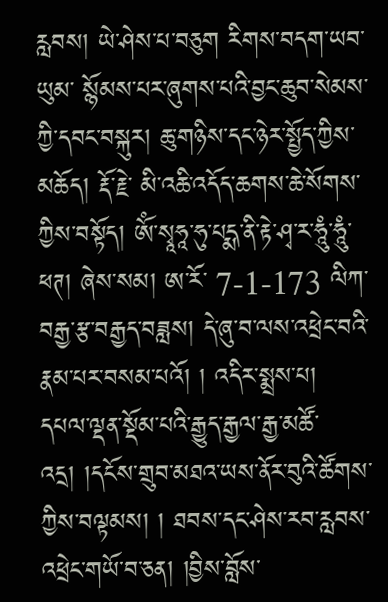རླབས། ཡེ་ཤེས་པ་བཅུག རིགས་བདག་ཡབ་ཡུམ་ སྙོམས་པར་ཞུགས་པའི་བྱང་ཆུབ་སེམས་ཀྱི་དབང་བསྐུར། ཆུ་གཉིས་དང་ཉེར་སྤྱོད་ཀྱིས་མཆོད། རྡོ་རྗེ་ མི་འཆི་འདོད་ཆགས་ཆེ་སོགས་ཀྱིས་བསྟོད། ༀ་སྭཱཧཱ་ཧུ་པདྨ་ནི་རྟེ་ཤྭ་ར་ཧཱུཾ་ཧཱུཾ་ཕཊ། ཞེས་སམ། ཨ་རོ་ 7-1-173 ལིཀ་བརྒྱ་རྩ་བརྒྱད་བཟླས། དེ་ཞུ་བ་ལས་འཕྲེང་བའི་རྣམ་པར་བསམ་པའོ། ། འདིར་སྨྲས་པ། དཔལ་ལྡན་སྡོམ་པའི་རྒྱུད་རྒྱལ་རྒྱ་མཚོ་འདྲ། །དངོས་གྲུབ་མཐའ་ཡས་ནོར་བུའི་ཚོགས་ཀྱིས་བལྟམས། ། ཐབས་དང་ཤེས་རབ་རླབས་འཕྲེང་གཡོ་བ་ཅན། །བྱིས་བློས་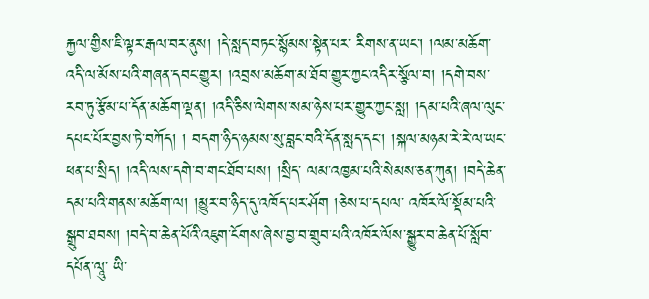རྐྱལ་གྱིས་ཇི་ལྟར་རྒལ་བར་ནུས། །དེ་སླད་བཏང་སྙོམས་སྟེན་པར་ རིགས་ན་ཡང་། །ལམ་མཆོག་འདི་ལ་མོས་པའི་གཞན་དབང་གྱུར། །འབྲས་མཆོག་མ་ཐོབ་གྱུར་ཀྱང་འདིར་སྩོལ་བ། །དགེ་བས་ རབ་ཏུ་རྩོམ་པ་དོན་མཆོག་ལྡན། །འདི་ཅིས་ལེགས་སམ་ཉེས་པར་གྱུར་ཀྱང་སླ། །དམ་པའི་ཞལ་ལུང་དཔང་པོར་བྱས་ཏེ་བཀོད། ། བདག་ཉིད་ཉམས་སུ་བླང་བའི་དོན་སླད་དང་། །སྐལ་མཉམ་རེ་རེ་ལ་ཡང་ཕན་པ་སྲིད། །འདི་ལས་དགེ་བ་གང་ཐོབ་པས། །སྲིད་ ལམ་འཁྱམ་པའི་སེམས་ཅན་ཀུན། །བདེ་ཆེན་དམ་པའི་གནས་མཆོག་ལ། །མྱུར་བ་ཉིད་དུ་འཁོད་པར་ཤོག །ཅེས་པ་དཔལ་ འཁོར་ལོ་སྡོམ་པའི་སྒྲུབ་ཐབས། །བདེ་བ་ཆེན་པོའི་འཇུག་ངོགས་ཞེས་བྱ་བ་གྲུབ་པའི་འཁོར་ལོས་སྒྱུར་བ་ཆེན་པོ་སློབ་དཔོན་ལཱུ་ ཡི་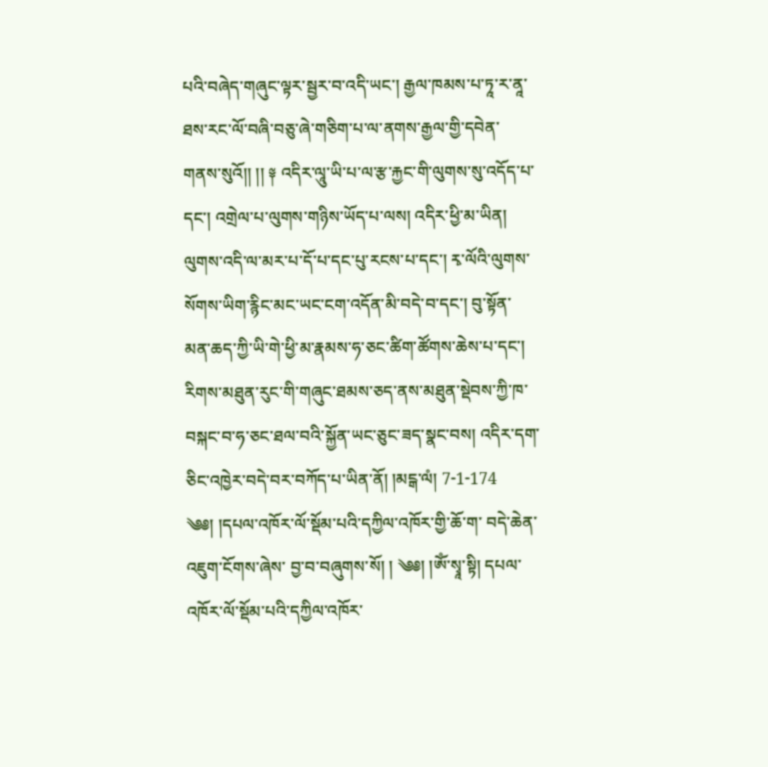པའི་བཞེད་གཞུང་ལྟར་སྦྱར་བ་འདི་ཡང་། རྒྱལ་ཁམས་པ་ཏཱ་ར་ནཱ་ཐས་རང་ལོ་བཞི་བཅུ་ཞེ་གཅིག་པ་ལ་ནགས་རྒྱལ་གྱི་དབེན་ གནས་སུའོ།། །། ༈ འདིར་ལཱུ་ཡི་པ་ལ་རྩ་རྐྱང་གི་ལུགས་སུ་འདོད་པ་དང་། འགྲེལ་པ་ལུགས་གཉིས་ཡོད་པ་ལས། འདིར་ཕྱི་མ་ཡིན། ལུགས་འདི་ལ་མར་པ་དོ་པ་དང་པུ་རངས་པ་དང་། རྭ་ལོའི་ལུགས་སོགས་ཡིག་རྙིང་མང་ཡང་ངག་འདོན་མི་བདེ་བ་དང་། བུ་སྟོན་ མན་ཆད་ཀྱི་ཡི་གེ་ཕྱི་མ་རྣམས་ཧ་ཅང་ཚིག་ཚོགས་ཆེས་པ་དང་། རིགས་མཐུན་རུང་གི་གཞུང་ཐམས་ཅད་ནས་མཐུན་སྡེབས་ཀྱི་ཁ་ བསྐང་བ་ཧ་ཅང་ཐལ་བའི་སྐྱོན་ཡང་ཅུང་ཟད་སྣང་བས། འདིར་དག་ཅིང་འཁྱེར་བདེ་བར་བཀོད་པ་ཡིན་ནོ། །མངྒ་ལཾ། 7-1-174 ༄༅། །དཔལ་འཁོར་ལོ་སྡོམ་པའི་དཀྱིལ་འཁོར་གྱི་ཆོ་ག་ བདེ་ཆེན་འཇུག་ངོགས་ཞེས་ བྱ་བ་བཞུགས་སོ། ། ༄༅། །ༀ་སྭཱ་སྟི། དཔལ་འཁོར་ལོ་སྡོམ་པའི་དཀྱིལ་འཁོར་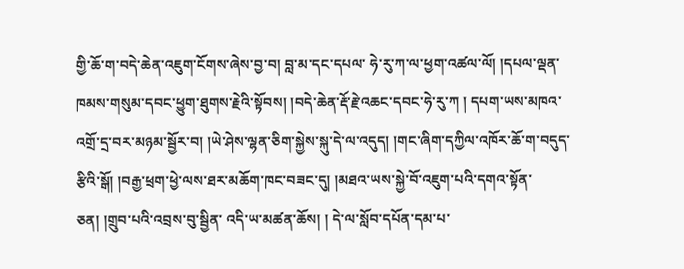གྱི་ཆོ་ག་བདེ་ཆེན་འཇུག་ངོགས་ཞེས་བྱ་བ། བླ་མ་དང་དཔལ་ ཧེ་རུ་ཀ་ལ་ཕྱག་འཚལ་ལོ། །དཔལ་ལྡན་ཁམས་གསུམ་དབང་ཕྱུག་ཐུགས་རྗེའི་སྟོབས། །བདེ་ཆེན་རྡོ་རྗེ་འཆང་དབང་ཧེ་རུ་ཀ ། དཔག་ཡས་མཁའ་འགྲོ་དྲ་བར་མཉམ་སྦྱོར་བ། །ཡེ་ཤེས་ལྷན་ཅིག་སྐྱེས་སྐུ་དེ་ལ་འདུད། །གང་ཞིག་དཀྱིལ་འཁོར་ཆོ་ག་བདུད་ རྩིའི་སྒོ། །བརྒྱ་ཕྲག་ཕྱེ་ལས་ཐར་མཆོག་ཁང་བཟང་དུ། །མཐའ་ཡས་སྐྱེ་བོ་འཇུག་པའི་དགའ་སྟོན་ཅན། །གྲུབ་པའི་འབྲས་བུ་སྦྱིན་ འདི་ཡ་མཚན་ཆོས། ། དེ་ལ་སློབ་དཔོན་དམ་པ་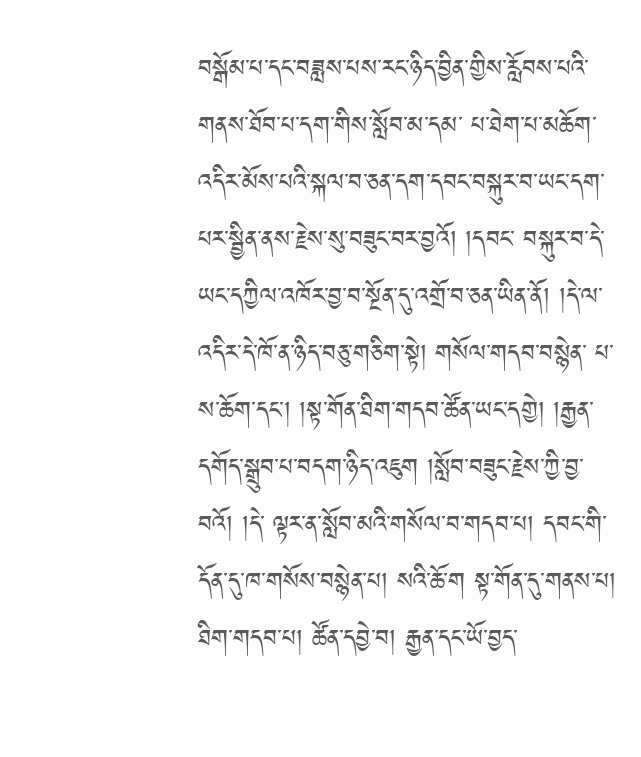བསྒོམ་པ་དང་བཟླས་པས་རང་ཉིད་བྱིན་གྱིས་རློབས་པའི་གནས་ཐོབ་པ་དག་གིས་སློབ་མ་དམ་ པ་ཐེག་པ་མཆོག་འདིར་མོས་པའི་སྐལ་བ་ཅན་དག་དབང་བསྐུར་བ་ཡང་དག་པར་སྦྱིན་ནས་རྗེས་སུ་བཟུང་བར་བྱའོ། །དབང་ བསྐུར་བ་དེ་ཡང་དཀྱིལ་འཁོར་བྱ་བ་སྔོན་དུ་འགྲོ་བ་ཅན་ཡིན་ནོ། །དེ་ལ་འདིར་དེ་ཁོ་ན་ཉིད་བཅུ་གཅིག་སྟེ། གསོལ་གདབ་བསྙེན་ པ་ས་ཆོག་དང་། །སྟ་གོན་ཐིག་གདབ་ཚོན་ཡང་དགྱེ། །རྒྱན་དགོད་སྒྲུབ་པ་བདག་ཉིད་འཇུག །སློབ་བཟུང་རྗེས་ཀྱི་བྱ་བའོ། །དེ་ ལྟར་ན་སློབ་མའི་གསོལ་བ་གདབ་པ། དབང་གི་དོན་དུ་ཁ་གསོས་བསྙེན་པ། སའི་ཆོ་ག སྟ་གོན་དུ་གནས་པ། ཐིག་གདབ་པ། ཚོན་དབྱེ་བ། རྒྱན་དང་ཡོ་བྱད་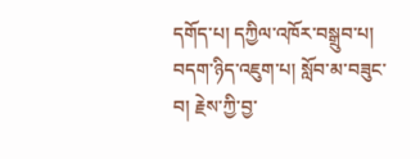དགོད་པ། དཀྱིལ་འཁོར་བསྒྲུབ་པ། བདག་ཉིད་འཇུག་པ། སློབ་མ་བཟུང་བ། རྗེས་ཀྱི་བྱ་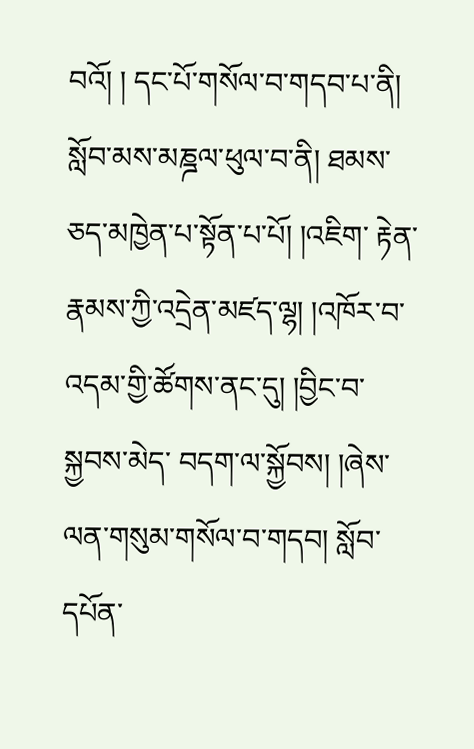བའོ། ། དང་པོ་གསོལ་བ་གདབ་པ་ནི། སློབ་མས་མཎྜལ་ཕུལ་བ་ནི། ཐམས་ཅད་མཁྱེན་པ་སྟོན་པ་པོ། །འཇིག་ རྟེན་རྣམས་ཀྱི་འདྲེན་མཛད་ལྷ། །འཁོར་བ་འདམ་གྱི་ཚོགས་ནང་དུ། །བྱིང་བ་སྐྱབས་མེད་ བདག་ལ་སྐྱོབས། །ཞེས་ལན་གསུམ་གསོལ་བ་གདབ། སློབ་དཔོན་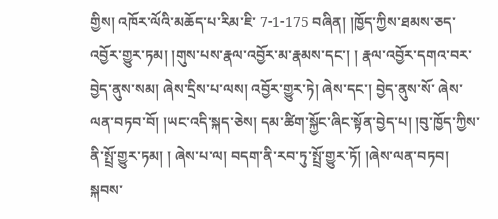གྱིས། འཁོར་ལོའི་མཆོད་པ་རིམ་ཇི་ 7-1-175 བཞིན། །ཁྱོད་ཀྱིས་ཐམས་ཅད་འབྱོར་གྱུར་ཏམ། །གུས་པས་རྣལ་འབྱོར་མ་རྣམས་དང་། ། རྣལ་འབྱོར་དགའ་བར་བྱེད་ནུས་སམ། ཞེས་དྲིས་པ་ལས། འབྱོར་གྱུར་ཏེ། ཞེས་དང་། བྱེད་ནུས་སོ་ ཞེས་ལན་བཏབ་བོ། །ཡང་འདི་སྐད་ཅེས། དམ་ཚིག་སྐྱོང་ཞིང་སྟོན་བྱེད་པ། །བུ་ཁྱོད་ཀྱིས་ནི་སྤྲོ་གྱུར་ཏམ། ། ཞེས་པ་ལ། བདག་ནི་རབ་ཏུ་སྤྲོ་གྱུར་ཏོ། །ཞེས་ལན་བཏབ། སྐབས་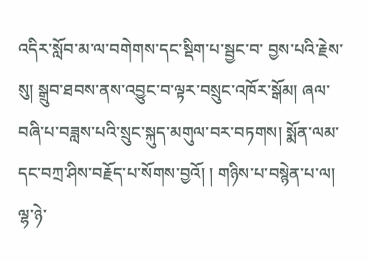འདིར་སློབ་མ་ལ་བགེགས་དང་སྡིག་པ་སྦྱང་བ་ བྱས་པའི་རྗེས་སུ། སྒྲུབ་ཐབས་ནས་འབྱུང་བ་ལྟར་བསྲུང་འཁོར་སྒོམ། ཞལ་བཞི་པ་བཟླས་པའི་སྲུང་སྐུད་མགུལ་བར་བཏགས། སྨོན་ལམ་དང་བཀྲ་ཤིས་བརྗོད་པ་སོགས་བྱའོ། ། གཉིས་པ་བསྙེན་པ་ལ། ལྷ་ཉེ་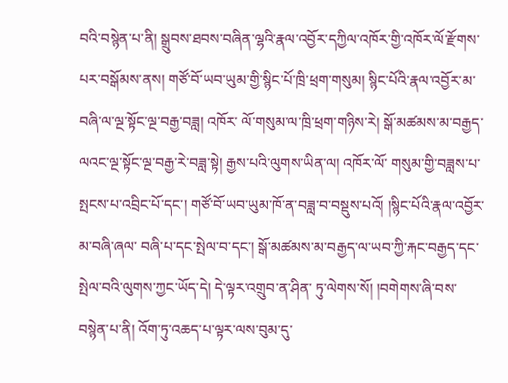བའི་བསྙེན་པ་ནི། སྒྲུབས་ཐབས་བཞིན་ལྷའི་རྣལ་འབྱོར་དཀྱིལ་འཁོར་གྱི་འཁོར་ལོ་རྫོགས་ པར་བསྒོམས་ནས། གཙོ་བོ་ཡབ་ཡུམ་གྱི་སྙིང་པོ་ཁྲི་ཕྲག་གསུམ། སྙིང་པོའི་རྣལ་འབྱོར་མ་བཞི་ལ་ལྔ་སྟོང་ལྔ་བརྒྱ་བཟླ། འཁོར་ ལོ་གསུམ་ལ་ཁྲི་ཕྲག་གཉིས་རེ། སྒོ་མཚམས་མ་བརྒྱད་ལའང་ལྔ་སྟོང་ལྔ་བརྒྱ་རེ་བཟླ་སྟེ། རྒྱས་པའི་ལུགས་ཡིན་ལ། འཁོར་ལོ་ གསུམ་གྱི་བཟླས་པ་སྤངས་པ་འབྲིང་པོ་དང་། གཙོ་བོ་ཡབ་ཡུམ་ཁོ་ན་བཟླ་བ་བསྡུས་པའོ། །སྙིང་པོའི་རྣལ་འབྱོར་མ་བཞི་ཞལ་ བཞི་པ་དང་སྤེལ་བ་དང་། སྒོ་མཚམས་མ་བརྒྱད་ལ་ཡབ་ཀྱི་རྐང་བརྒྱད་དང་སྤེལ་བའི་ལུགས་ཀྱང་ཡོད་དེ། དེ་ལྟར་འགྲུབ་ན་ཤིན་ ཏུ་ལེགས་སོ། །བགེགས་ཞི་བས་བསྙེན་པ་ནི། འོག་ཏུ་འཆད་པ་ལྟར་ལས་བུམ་དུ་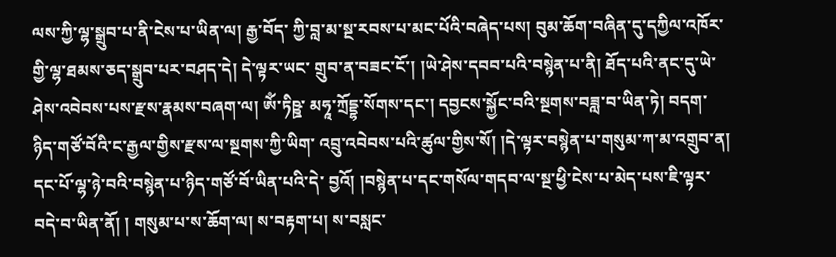ལས་ཀྱི་ལྷ་སྒྲུབ་པ་ནི་ངེས་པ་ཡིན་ལ། རྒྱ་བོད་ ཀྱི་བླ་མ་སྔ་རབས་པ་མང་པོའི་བཞེད་པས། བུམ་ཆོག་བཞིན་དུ་དཀྱིལ་འཁོར་གྱི་ལྷ་ཐམས་ཅད་སྒྲུབ་པར་བཤད་དེ། དེ་ལྟར་ཡང་ གྲུབ་ན་བཟང་ངོ་། །ཡེ་ཤེས་དབབ་པའི་བསྙེན་པ་ནི། ཐོད་པའི་ནང་དུ་ཡེ་ཤེས་འབེབས་པས་རྫས་རྣམས་བཞག་ལ། ༀ་ཏིཥྛ་ མཧཱ་ཀྲོདྡྷ་སོགས་དང་། དབྱངས་སྐྱོང་བའི་སྔགས་བཟླ་བ་ཡིན་ཏེ། བདག་ཉིད་གཙོ་བོའི་ང་རྒྱལ་གྱིས་རྫས་ལ་སྔགས་ཀྱི་ཡིག་ འབྲུ་འབེབས་པའི་ཚུལ་གྱིས་སོ། །དེ་ལྟར་བསྙེན་པ་གསུམ་ཀ་མ་འགྲུབ་ན། དང་པོ་ལྷ་ཉེ་བའི་བསྙེན་པ་ཉིད་གཙོ་བོ་ཡིན་པའི་དེ་ བྱའོ། །བསྙེན་པ་དང་གསོལ་གདབ་ལ་སྔ་ཕྱི་ངེས་པ་མེད་པས་ཇི་ལྟར་བདེ་བ་ཡིན་ནོ། ། གསུམ་པ་ས་ཆོག་ལ། ས་བརྟག་པ། ས་བསླང་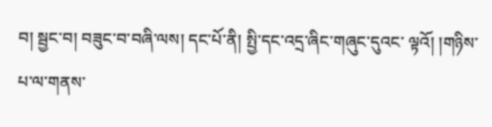བ། སྦྱང་བ། བཟུང་བ་བཞི་ལས། དང་པོ་ནི། སྤྱི་དང་འདྲ་ཞིང་གཞུང་དུའང་ ལྟའོ། །གཉིས་པ་ལ་གནས་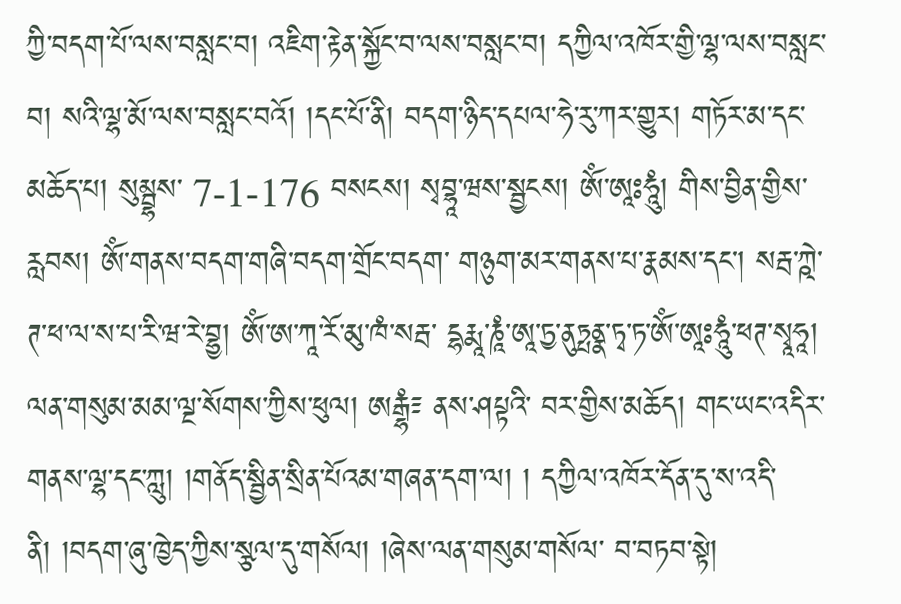ཀྱི་བདག་པོ་ལས་བསླང་བ། འཇིག་རྟེན་སྐྱོང་བ་ལས་བསླང་བ། དཀྱིལ་འཁོར་གྱི་ལྷ་ལས་བསླང་བ། སའི་ལྷ་མོ་ལས་བསླང་བའོ། །དང་པོ་ནི། བདག་ཉིད་དཔལ་ཧེ་རུ་ཀར་གྱུར། གཏོར་མ་དང་མཆོད་པ། སུམྦྷས་ 7-1-176 བསངས། སྭབྷཱ་ཝས་སྦྱངས། ༀ་ཨཱཿཧཱུཾ། གིས་བྱིན་གྱིས་རླབས། ༀ་གནས་བདག་གཞི་བདག་གྲོང་བདག་ གཉུག་མར་གནས་པ་རྣམས་དང་། སརྦ་ཀྵེ་ཊ་ཕ་ལ་ས་པ་རི་ཝ་རེ་བྷྱ། ༀ་ཨ་ཀཱ་རོ་མུ་ཁཾ་སརྦ་ དྷརྨཱ་ཎཱཾ་ཨཱ་ཏྱ་ནུཏྤནྣ་ཏྭ་ཏ་ༀ་ཨཱཿཧཱུཾ་ཕཊ་སྭཱཧཱ། ལན་གསུམ་མམ་ལྔ་སོགས་ཀྱིས་ཕུལ། ཨརྒྷཾ༴ ནས་ཤཔྟའི་ བར་གྱིས་མཆོད། གང་ཡང་འདིར་གནས་ལྷ་དང་ཀླུ། །གནོད་སྦྱིན་སྲིན་པོའམ་གཞན་དག་ལ། ། དཀྱིལ་འཁོར་དོན་དུ་ས་འདི་ནི། །བདག་ཞུ་ཁྱེད་ཀྱིས་སྩལ་དུ་གསོལ། །ཞེས་ལན་གསུམ་གསོལ་ བ་བཏབ་སྟེ།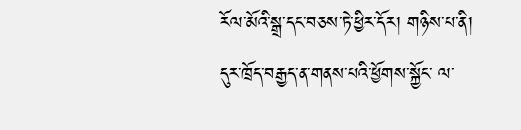རོལ་མོའི་སྒྲ་དང་བཅས་ཏེ་ཕྱིར་དོར། གཉིས་པ་ནི། དུར་ཁྲོད་བརྒྱད་ན་གནས་པའི་ཕྱོགས་སྐྱོང་ ལ་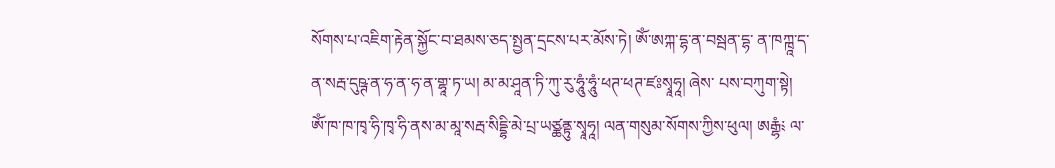སོགས་པ་འཇིག་རྟེན་སྐྱོང་བ་ཐམས་ཅད་སྤྱན་དྲངས་པར་མོས་ཏེ། ༀ་ཨཀྐ་དྷ་ན་བསྦན་དྷ་ ན་ཁཀྑཱ་ད་ན་སརྦ་དུཥྚ་ན་ཧ་ན་ཧ་ན་གྷཱ་ཏ་ཡ། མ་མ་ཤཱན་ཏི་ཀུ་རུ་ཧཱུཾ་ཧཱུཾ་ཕཊ་ཕཊ་ཛཿསྭཱཧཱ། ཞེས་ པས་བཀུག་སྟེ། ༀ་ཁ་ཁ་ཁྭ་ཧི་ཁྭ་ཧི་ནས་མ་མཱ་སརྦ་སིདྡྷི་མེ་པྲ་ཡཙྪནྟུ་སྭཱཧཱ། ལན་གསུམ་སོགས་ཀྱིས་ཕུལ། ཨརྒྷཾ༴ ལ་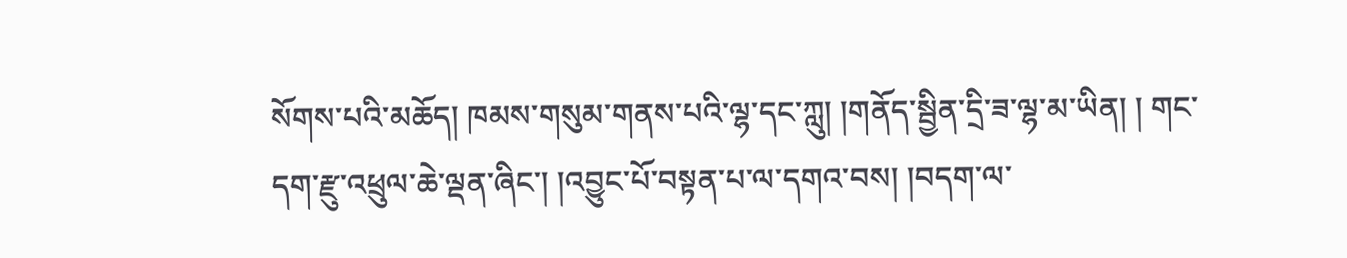སོགས་པའི་མཆོད། ཁམས་གསུམ་གནས་པའི་ལྷ་དང་ཀླུ། །གནོད་སྦྱིན་དྲི་ཟ་ལྷ་མ་ཡིན། ། གང་དག་རྫུ་འཕྲུལ་ཆེ་ལྡན་ཞིང་། །འབྱུང་པོ་བསྟན་པ་ལ་དགའ་བས། །བདག་ལ་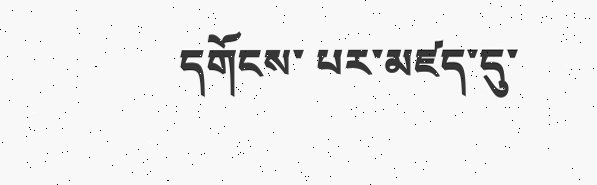དགོངས་ པར་མཛད་དུ་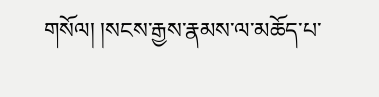གསོལ། །སངས་རྒྱས་རྣམས་ལ་མཆོད་པ་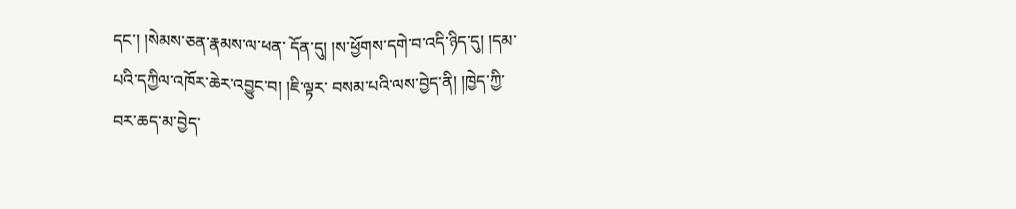དང་། །སེམས་ཅན་རྣམས་ལ་ཕན་ དོན་དུ། །ས་ཕྱོགས་དགེ་བ་འདི་ཉིད་དུ། །དམ་པའི་དཀྱིལ་འཁོར་ཆེར་འབྱུང་བ། །ཇི་ལྟར་ བསམ་པའི་ལས་བྱེད་ནི། །ཁྱེད་ཀྱི་བར་ཆད་མ་བྱེད་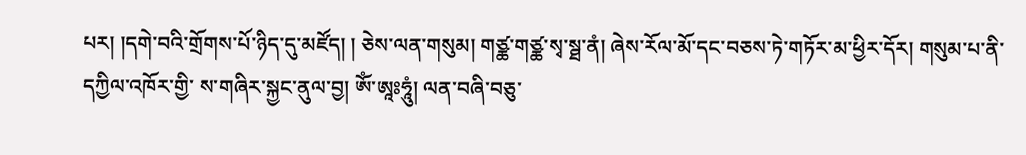པར། །དགེ་བའི་གྲོགས་པོ་ཉིད་དུ་མཛོད། ། ཅེས་ལན་གསུམ། གཙྪ་གཙྪ་སྭ་སྠ་ནཾ། ཞེས་རོལ་མོ་དང་བཅས་ཏེ་གཏོར་མ་ཕྱིར་དོར། གསུམ་པ་ནི་དཀྱིལ་འཁོར་གྱི་ ས་གཞིར་སྐྱང་ནུལ་བྱ། ༀ་ཨཱཿཧཱུཾ། ལན་བཞི་བཅུ་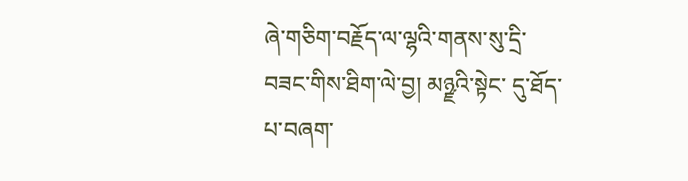ཞེ་གཅིག་བརྗོད་ལ་ལྷའི་གནས་སུ་དྲི་བཟང་གིས་ཐིག་ལེ་བྱ། མཉྫའི་སྟེང་ དུ་ཐོད་པ་བཞག་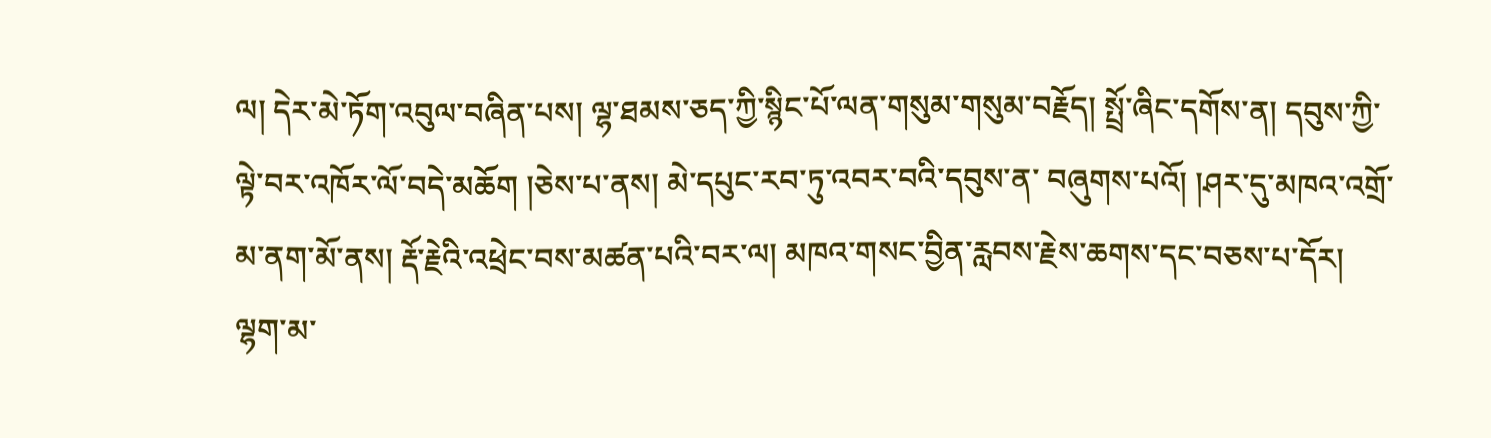ལ། དེར་མེ་ཏོག་འབུལ་བཞིན་པས། ལྷ་ཐམས་ཅད་ཀྱི་སྙིང་པོ་ལན་གསུམ་གསུམ་བརྗོད། སྤྲོ་ཞིང་དགོས་ན། དབུས་ཀྱི་ལྟེ་བར་འཁོར་ལོ་བདེ་མཆོག །ཅེས་པ་ནས། མེ་དཔུང་རབ་ཏུ་འབར་བའི་དབུས་ན་ བཞུགས་པའོ། །ཤར་དུ་མཁའ་འགྲོ་མ་ནག་མོ་ནས། རྡོ་རྗེའི་འཕྲེང་བས་མཚན་པའི་བར་ལ། མཁའ་གསང་བྱིན་རླབས་རྗེས་ཆགས་དང་བཅས་པ་དོར། ལྷག་མ་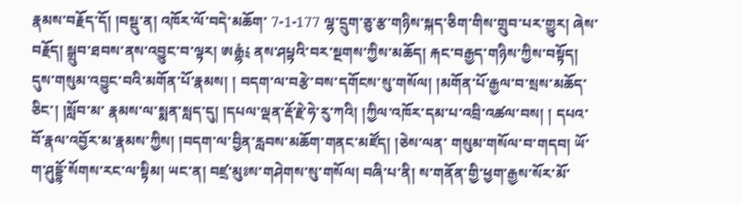རྣམས་བརྗོད་དོ། །བསྡུ་ན། འཁོར་ལོ་བདེ་མཆོག་ 7-1-177 ལྷ་དྲུག་ཅུ་རྩ་གཉིས་སྐད་ཅིག་གིས་གྲུབ་པར་གྱུར། ཞེས་བརྗོད། སྒྲུབ་ཐབས་ནས་འབྱུང་བ་ལྟར། ཨརྒྷཾ༴ ནས་ཤཔྟའི་བར་སྔགས་ཀྱིས་མཆོད། རྐང་བརྒྱད་གཉིས་ཀྱིས་བསྟོད། དུས་གསུམ་འབྱུང་བའི་མགོན་པོ་རྣམས། ། བདག་ལ་བརྩེ་བས་དགོངས་སུ་གསོལ། །མགོན་པོ་རྒྱལ་བ་སྲས་མཆོད་ཅིང་། །སློབ་མ་ རྣམས་ལ་སྨན་སླད་དུ། །དཔལ་ལྡན་རྡོ་རྗེ་ཧེ་རུ་ཀའི། །ཀྱིལ་འཁོར་དམ་པ་འབྲི་འཚལ་བས། ། དཔའ་བོ་རྣལ་འབྱོར་མ་རྣམས་ཀྱིས། །བདག་ལ་བྱིན་རླབས་མཆོག་གནང་མཛོད། །ཅེས་ལན་ གསུམ་གསོལ་བ་གདབ། ཡོ་ག་ཤུདྡྷོ་སོགས་རང་ལ་སྟིམ། ཡང་ན། བཛྲ་མུཿས་གཤེགས་སུ་གསོལ། བཞི་པ་ནི། ས་གནོན་གྱི་ཕྱག་རྒྱས་སོར་མོ་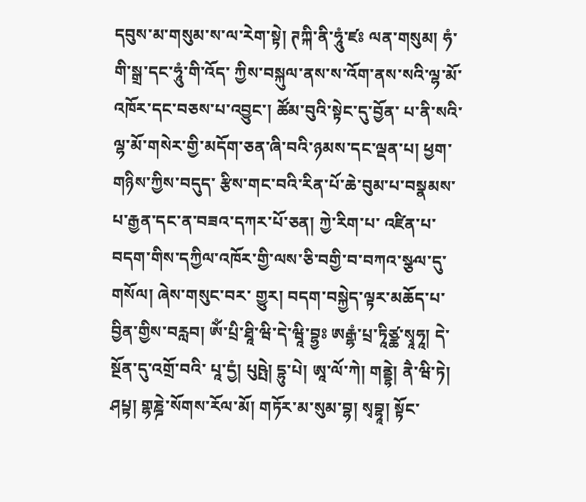དབུས་མ་གསུམ་ས་ལ་རེག་སྟེ། ཊཀྐི་ནི་ཧཱུཾ་ཛཿ ལན་གསུམ། ཧཾ་གི་སྒྲ་དང་ཧཱུཾ་གི་འོད་ ཀྱིས་བསྐུལ་ནས་ས་འོག་ནས་སའི་ལྷ་མོ་འཁོར་དང་བཅས་པ་འབྱུང་། ཚོམ་བུའི་སྟེང་དུ་བྱོན་ པ་ནི་སའི་ལྷ་མོ་གསེར་གྱི་མདོག་ཅན་ཞི་བའི་ཉམས་དང་ལྡན་པ། ཕྱག་གཉིས་ཀྱིས་བདུད་ རྩིས་གང་བའི་རིན་པོ་ཆེ་བུམ་པ་བསྣམས་པ་རྒྱན་དང་ན་བཟའ་དཀར་པོ་ཅན། ཀྱེ་རིག་པ་ འཛིན་པ་བདག་གིས་དཀྱིལ་འཁོར་གྱི་ལས་ཅི་བགྱི་བ་བཀའ་སྩལ་དུ་གསོལ། ཞེས་གསུང་བར་ གྱུར། བདག་བསྐྱེད་ལྟར་མཆོད་པ་བྱིན་གྱིས་བརླབ། ༀ་པྲི་ཐཱི་ཝི་དེ་ཝཱི་བྷྱཿ ཨརྒྷཾ་པྲ་ཏཱིཙྪ་སྭཱཧཱ། དེ་སྔོན་དུ་འགྲོ་བའི་ པཱ་དྱཾ། པུཥྤེ། དྷུ་པེ། ཨཱ་ལོ་ཀེ། གནྡྷེ། ནཻ་ཝི་ཏེ། ཤཔྟ། གྷཎྜེ་སོགས་རོལ་མོ། གཏོར་མ་སུམ་བྷ། སྭབྷཱ། སྟོང་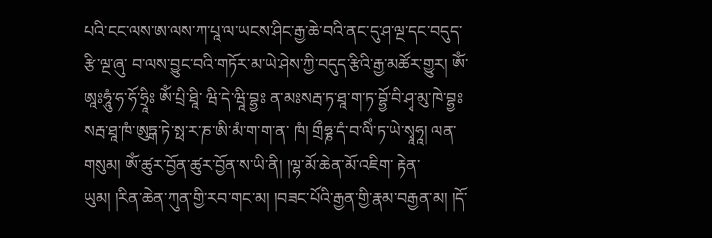པའི་ངང་ལས་ཨ་ལས་ཀ་པཱ་ལ་ཡངས་ཤིང་རྒྱ་ཆེ་བའི་ནང་དུ་ཤ་ལྔ་དང་བདུད་རྩི་ལྔ་ཞུ་ བ་ལས་བྱུང་བའི་གཏོར་མ་ཡེ་ཤེས་ཀྱི་བདུད་རྩིའི་རྒྱ་མཚོར་གྱུར། ༀ་ཨཱཿཧཱུཾ་ཧ་ཧོ་ཧྲཱིཿ ༀ་པྲི་ཐཱི་ ཝི་དེ་ཝཱི་བྷྱཿ ན་མཿསརྦ་ཏ་ཐཱ་ག་ཏ་བྷྱོ་བི་ཤྭ་མུ་ཁེ་བྷྱཿ སརྦ་ཐཱ་ཁཾ་ཨུཏྒ་ཏེ་སྥ་ར་ཎ་ཨི་མཾ་ག་ག་ན་ ཁཾ། གྲྀཧྞ་དཾ་བ་ལིཾ་ཏ་ཡེ་སྭཱཧཱ། ལན་གསུམ། ༀ་ཚུར་བྱོན་ཚུར་བྱོན་ས་ཡི་ནི། །ལྷ་མོ་ཆེན་མོ་འཇིག་ རྟེན་ཡུམ། །རིན་ཆེན་ཀུན་གྱི་རབ་གང་མ། །བཟང་པོའི་རྒྱན་གྱི་རྣམ་བརྒྱན་མ། །དོ་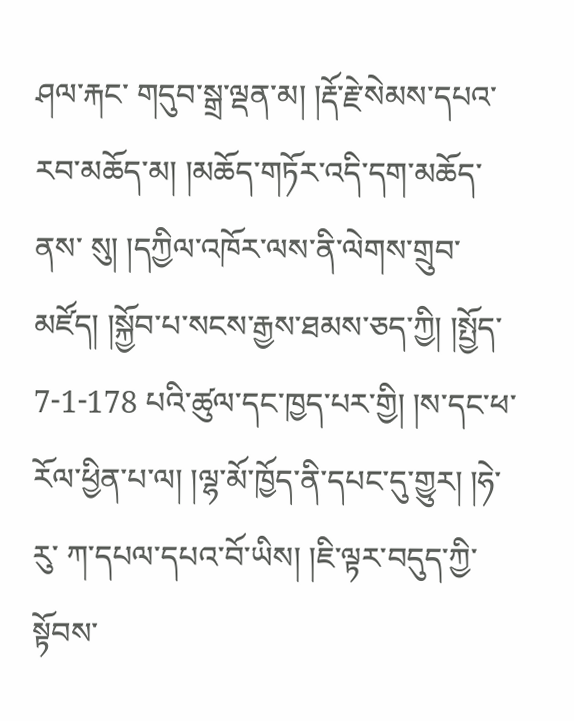ཤལ་རྐང་ གདུབ་སྒྲ་ལྡན་མ། །རྡོ་རྗེ་སེམས་དཔའ་རབ་མཆོད་མ། །མཆོད་གཏོར་འདི་དག་མཆོད་ནས་ སུ། །དཀྱིལ་འཁོར་ལས་ནི་ལེགས་གྲུབ་མཛོད། །སྐྱོབ་པ་སངས་རྒྱས་ཐམས་ཅད་ཀྱི། །སྤྱོད་ 7-1-178 པའི་ཚུལ་དང་ཁྱད་པར་གྱི། །ས་དང་ཕ་རོལ་ཕྱིན་པ་ལ། །ལྷ་མོ་ཁྱོད་ནི་དཔང་དུ་གྱུར། །ཧེ་རུ་ ཀ་དཔལ་དཔའ་བོ་ཡིས། །ཇི་ལྟར་བདུད་ཀྱི་སྟོབས་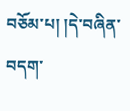བཅོམ་པ། །དེ་བཞིན་བདག་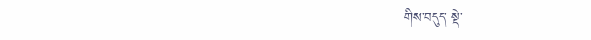གིས་བདུད་ སྡེ་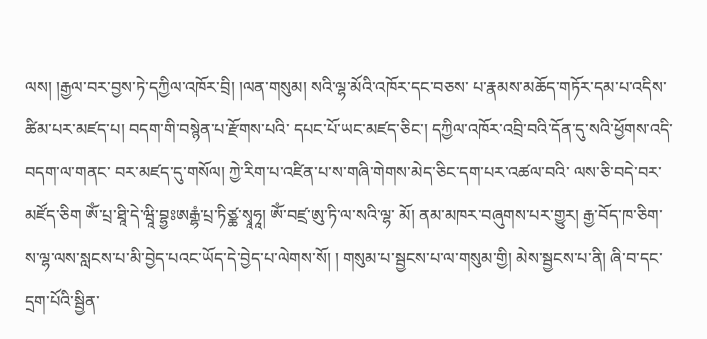ལས། །རྒྱལ་བར་བྱས་ཏེ་དཀྱིལ་འཁོར་བྲི། །ལན་གསུམ། སའི་ལྷ་མོའི་འཁོར་དང་བཅས་ པ་རྣམས་མཆོད་གཏོར་དམ་པ་འདིས་ཚིམ་པར་མཛད་པ། བདག་གི་བསྙེན་པ་རྫོགས་པའི་ དཔང་པོ་ཡང་མཛད་ཅིང་། དཀྱིལ་འཁོར་འབྲི་བའི་དོན་དུ་སའི་ཕྱོགས་འདི་བདག་ལ་གནང་ བར་མཛད་དུ་གསོལ། ཀྱེ་རིག་པ་འཛིན་པ་ས་གཞི་གེགས་མེད་ཅིང་དག་པར་འཚལ་བའི་ ལས་ཅི་བདེ་བར་མཛོད་ཅིག ༀ་པྲ་ཐཱི་དེ་ཝཱི་བྷྱཿཨརྒྷཾ་པྲ་ཏིཙྪ་སྭཱཧཱ། ༀ་བཛྲ་ཨུ་ཏི་ལ་སའི་ལྷ་ མོ། ནམ་མཁར་བཞུགས་པར་གྱུར། རྒྱ་བོད་ཁ་ཅིག་ས་ལྷ་ལས་སླངས་པ་མི་བྱེད་པའང་ཡོད་དེ་བྱེད་པ་ལེགས་སོ། ། གསུམ་པ་སྦྱངས་པ་ལ་གསུམ་གྱི། མེས་སྦྱངས་པ་ནི། ཞི་བ་དང་དྲག་པོའི་སྦྱིན་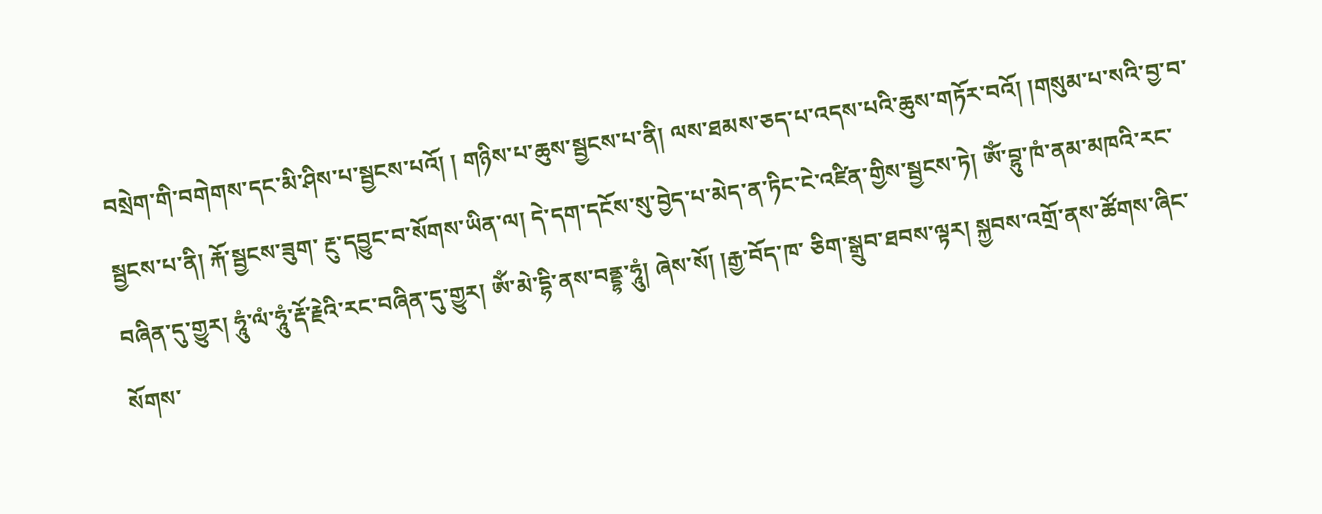བསྲེག་གི་བགེགས་དང་མི་ཤིས་པ་སྦྱངས་པའོ། ། གཉིས་པ་ཆུས་སྦྱངས་པ་ནི། ལས་ཐམས་ཅད་པ་འདས་པའི་ཆུས་གཏོར་བའོ། །གསུམ་པ་སའི་བྱ་བ་སྦྱངས་པ་ནི། རྐོ་སྦྱངས་ཟུག་ རྔུ་དབྱུང་བ་སོགས་ཡིན་ལ། དེ་དག་དངོས་སུ་བྱེད་པ་མེད་ན་ཏིང་ངེ་འཛིན་གྱིས་སྦྱངས་ཏེ། ༀ་བྷུ་ཁཾ་ནམ་མཁའི་རང་ བཞིན་དུ་གྱུར། ཧཱུཾ་ལཾ་ཧཱུཾ་རྡོ་རྗེའི་རང་བཞིན་དུ་གྱུར། ༀ་མེ་དྷི་ནས་བནྡྷ་ཧཱུཾ། ཞེས་སོ། །རྒྱ་བོད་ཁ་ ཅིག་སྒྲུབ་ཐབས་ལྟར། སྐྱབས་འགྲོ་ནས་ཚོགས་ཞིང་སོགས་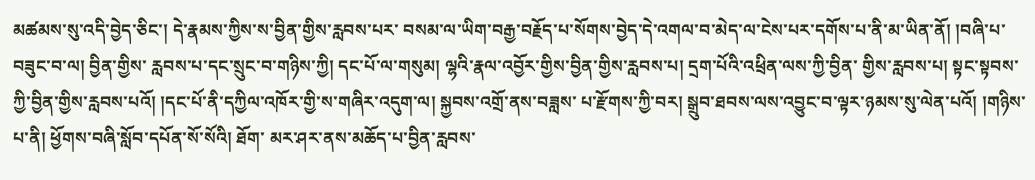མཚམས་སུ་འདི་བྱེད་ཅིང་། དེ་རྣམས་ཀྱིས་ས་བྱིན་གྱིས་རླབས་པར་ བསམ་ལ་ཡིག་བརྒྱ་བརྗོད་པ་སོགས་བྱེད་དེ་འགལ་བ་མེད་ལ་ངེས་པར་དགོས་པ་ནི་མ་ཡིན་ནོ། །བཞི་པ་བཟུང་བ་ལ། བྱིན་གྱིས་ རླབས་པ་དང་སྲུང་བ་གཉིས་ཀྱི། དང་པོ་ལ་གསུམ། ལྷའི་རྣལ་འབྱོར་གྱིས་བྱིན་གྱིས་རླབས་པ། དྲག་པོའི་འཕྲིན་ལས་ཀྱི་བྱིན་ གྱིས་རླབས་པ། སྟང་སྟབས་ཀྱི་བྱིན་གྱིས་རླབས་པའོ། །དང་པོ་ནི་དཀྱིལ་འཁོར་གྱི་ས་གཞིར་འདུག་ལ། སྐྱབས་འགྲོ་ནས་བཟླས་ པ་རྫོགས་ཀྱི་བར། སྒྲུབ་ཐབས་ལས་འབྱུང་བ་ལྟར་ཉམས་སུ་ལེན་པའོ། །གཉིས་པ་ནི། ཕྱོགས་བཞི་སློབ་དཔོན་སོ་སོའི། ཐོག་ མར་ཤར་ནས་མཆོད་པ་བྱིན་རླབས་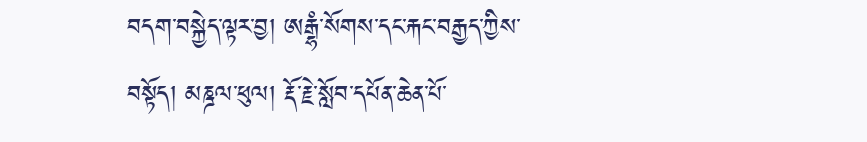བདག་བསྐྱེད་ལྟར་བྱ། ཨརྒྷཾ་སོགས་དང་རྐང་བརྒྱད་ཀྱིས་བསྟོད། མཎྜལ་ཕུལ། རྡོ་རྗེ་སློབ་དཔོན་ཆེན་པོ་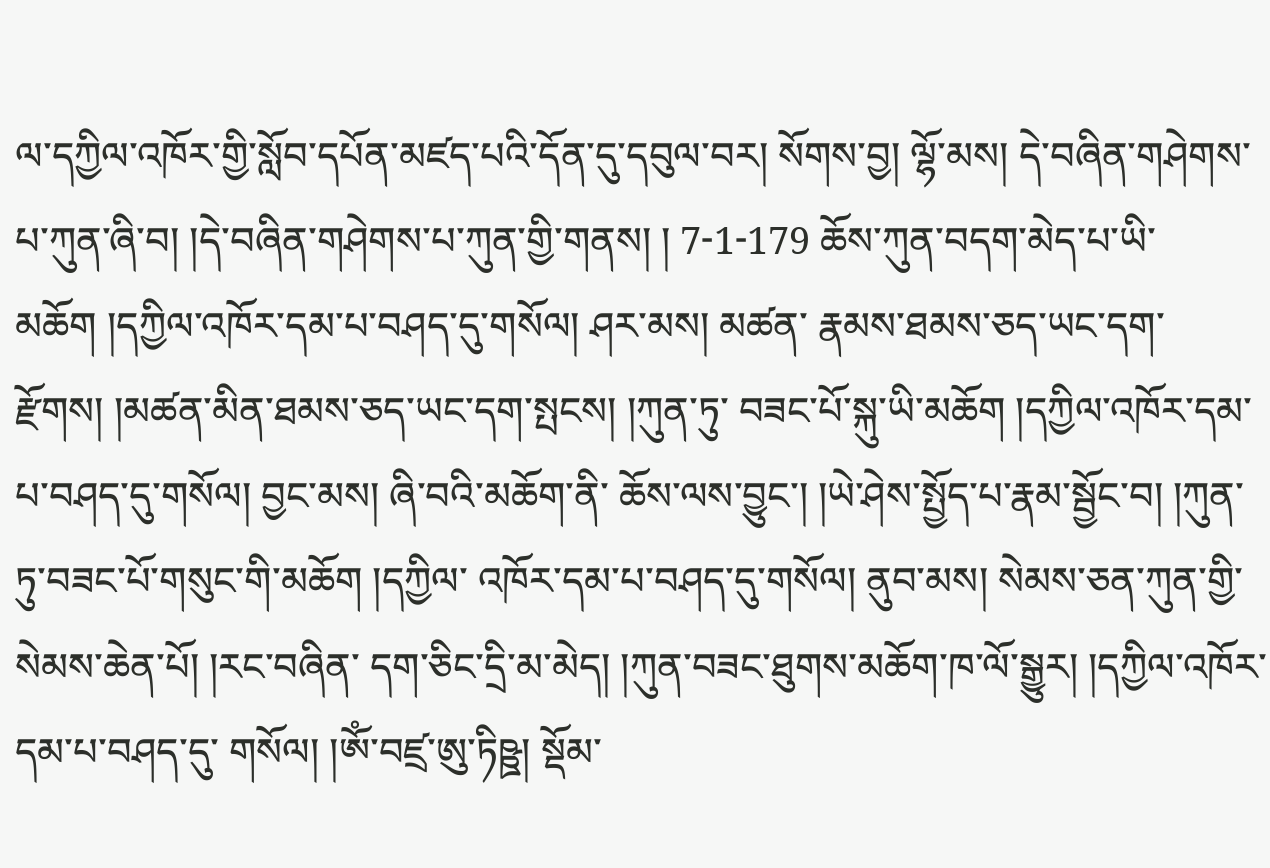ལ་དཀྱིལ་འཁོར་གྱི་སློབ་དཔོན་མཛད་པའི་དོན་དུ་དབུལ་བར། སོགས་བྱ། ལྷོ་མས། དེ་བཞིན་གཤེགས་པ་ཀུན་ཞི་བ། །དེ་བཞིན་གཤེགས་པ་ཀུན་གྱི་གནས། ། 7-1-179 ཆོས་ཀུན་བདག་མེད་པ་ཡི་མཆོག །དཀྱིལ་འཁོར་དམ་པ་བཤད་དུ་གསོལ། ཤར་མས། མཚན་ རྣམས་ཐམས་ཅད་ཡང་དག་རྫོགས། །མཚན་མིན་ཐམས་ཅད་ཡང་དག་སྤངས། །ཀུན་ཏུ་ བཟང་པོ་སྐུ་ཡི་མཆོག །དཀྱིལ་འཁོར་དམ་པ་བཤད་དུ་གསོལ། བྱང་མས། ཞི་བའི་མཆོག་ནི་ ཆོས་ལས་བྱུང་། །ཡེ་ཤེས་སྤྱོད་པ་རྣམ་སྦྱོང་བ། །ཀུན་ཏུ་བཟང་པོ་གསུང་གི་མཆོག །དཀྱིལ་ འཁོར་དམ་པ་བཤད་དུ་གསོལ། ནུབ་མས། སེམས་ཅན་ཀུན་གྱི་སེམས་ཆེན་པོ། །རང་བཞིན་ དག་ཅིང་དྲི་མ་མེད། །ཀུན་བཟང་ཐུགས་མཆོག་ཁ་ལོ་སྒྱུར། །དཀྱིལ་འཁོར་དམ་པ་བཤད་དུ་ གསོལ། །ༀ་བཛྲ་ཨུ་ཏིཥྛ། སྡོམ་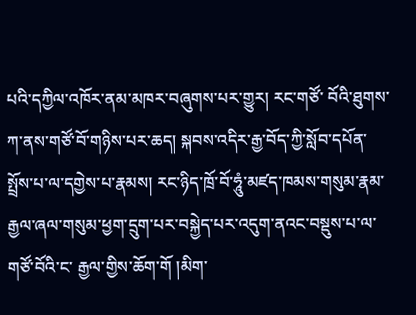པའི་དཀྱིལ་འཁོར་ནམ་མཁར་བཞུགས་པར་གྱུར། རང་གཙོ་ བོའི་ཐུགས་ཀ་ནས་གཙོ་བོ་གཉིས་པར་ཆད། སྐབས་འདིར་རྒྱ་བོད་ཀྱི་སློབ་དཔོན་སྤྲོས་པ་ལ་དགྱེས་པ་རྣམས། རང་ཉིད་ཁྲོ་བོ་ཧཱུཾ་མཛད་ཁམས་གསུམ་རྣམ་རྒྱལ་ཞལ་གསུམ་ཕྱག་དྲུག་པར་བསྐྱེད་པར་འདུག་ནའང་བསྡུས་པ་ལ་གཙོ་བོའི་ང་ རྒྱལ་གྱིས་ཆོག་གོ །མིག་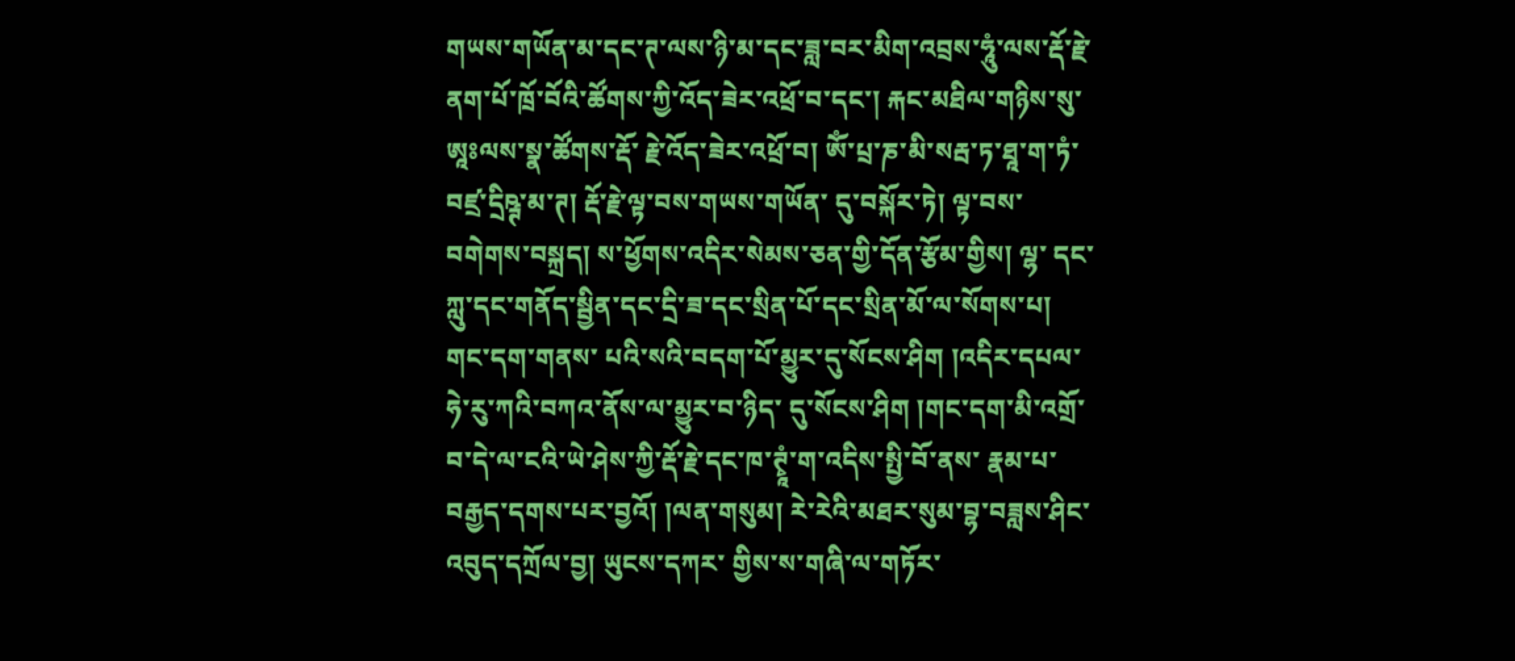གཡས་གཡོན་མ་དང་ཊ་ལས་ཉི་མ་དང་ཟླ་བར་མིག་འབྲས་ཧཱུཾ་ལས་རྡོ་རྗེ་ ནག་པོ་ཁྲོ་བོའི་ཚོགས་ཀྱི་འོད་ཟེར་འཕྲོ་བ་དང་། རྐང་མཐིལ་གཉིས་སུ་ཨཱཿལས་སྣ་ཚོགས་རྡོ་ རྗེ་འོད་ཟེར་འཕྲོ་བ། ༀ་པྲ་ཎ་མི་སརྦ་ཏ་ཐཱ་ག་ཏཾ་བཛྲ་དྲིཥྚ་མ་ཊ། རྡོ་རྗེ་ལྟ་བས་གཡས་གཡོན་ དུ་བསྐོར་ཏེ། ལྟ་བས་བགེགས་བསྐྲད། ས་ཕྱོགས་འདིར་སེམས་ཅན་གྱི་དོན་རྩོམ་གྱིས། ལྷ་ དང་ཀླུ་དང་གནོད་སྦྱིན་དང་དྲི་ཟ་དང་སྲིན་པོ་དང་སྲིན་མོ་ལ་སོགས་པ། གང་དག་གནས་ པའི་སའི་བདག་པོ་མྱུར་དུ་སོངས་ཤིག །འདིར་དཔལ་ཧེ་རུ་ཀའི་བཀའ་ནོས་ལ་མྱུར་བ་ཉིད་ དུ་སོངས་ཤིག །གང་དག་མི་འགྲོ་བ་དེ་ལ་ངའི་ཡེ་ཤེས་ཀྱི་རྡོ་རྗེ་དང་ཁ་ཊྭཱཾ་ག་འདིས་སྤྱི་བོ་ནས་ རྣམ་པ་བརྒྱད་དགས་པར་བྱའོ། །ལན་གསུམ། རེ་རེའི་མཐར་སུམ་བྷ་བཟླས་ཤིང་འབུད་དཀྲོལ་བྱ། ཡུངས་དཀར་ གྱིས་ས་གཞི་ལ་གཏོར་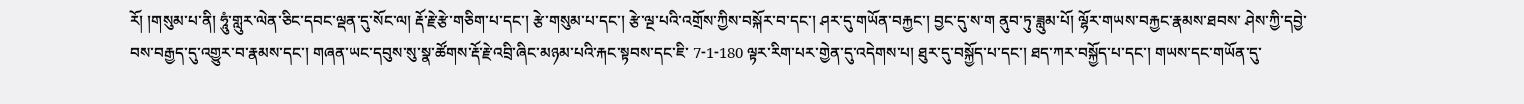རོ། །གསུམ་པ་ནི། ཧཱུཾ་གླུར་ལེན་ཅིང་དབང་ལྡན་དུ་སོང་ལ། རྡོ་རྗེ་རྩེ་གཅིག་པ་དང་། རྩེ་གསུམ་པ་དང་། རྩེ་ལྔ་པའི་འགྲོས་ཀྱིས་བསྐོར་བ་དང་། ཤར་དུ་གཡོན་བརྐྱང་། བྱང་དུ་ས་ག ནུབ་ཏུ་ཟླུམ་པོ། ལྷོར་གཡས་བརྐྱང་རྣམས་ཐབས་ ཤེས་ཀྱི་དབྱེ་བས་བརྒྱད་དུ་འགྱུར་བ་རྣམས་དང་། གཞན་ཡང་དབུས་སུ་སྣ་ཚོགས་རྡོ་རྗེ་འབྲི་ཞིང་མཉམ་པའི་རྐང་སྟབས་དང་ཇི་ 7-1-180 ལྟར་རིག་པར་གྱེན་དུ་འདེགས་པ། ཐུར་དུ་བསྐྱོད་པ་དང་། ཐད་ཀར་བསྐྱོད་པ་དང་། གཡས་དང་གཡོན་དུ་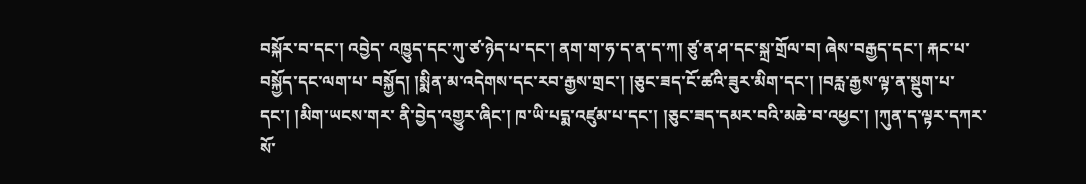བསྐོར་བ་དང་། འབྱེད་ འཁྱུད་དང་ཀུ་ཙ་ཉེད་པ་དང་། ནག་ག་ཧ་ད་ན་ད་ཀ། ཙུ་ན་ཤ་དང་སྐྲ་གྲོལ་བ། ཞེས་བརྒྱད་དང་། རྐང་པ་བསྐྱོད་དང་ལག་པ་ བསྐྱོད། །སྨིན་མ་འདེགས་དང་རབ་རྒྱས་གྲང་། །ཅུང་ཟད་ངོ་ཚའི་ཟུར་མིག་དང་། །བརླ་རྒྱས་ལྟ་ན་སྡུག་པ་དང་། །མིག་ཡངས་གར་ ནི་བྱེད་འགྱུར་ཞིང་། ཁ་ཡི་པདྨ་འཛུམ་པ་དང་། །ཅུང་ཟད་དམར་བའི་མཆེ་བ་འཕྱང་། །ཀུན་ད་ལྟར་དཀར་སོ་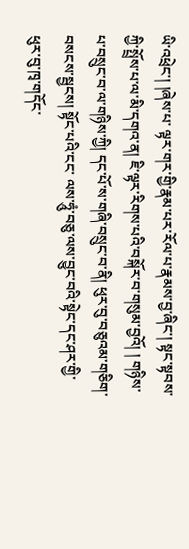ཡི་འཕྲེང་། །ཞེས་པ་ ལྟར་གར་གྱི་རྣམ་པར་རོལ་པ་རྣམས་བྱ་ཞིང་། སྟང་སྟབས་ཀྱི་སྤྲོས་པ་ལ་མི་དགའ་ན། ཇི་ལྟར་རིགས་པའི་བསྐོར་བ་གསུམ་བྱའོ། ། གཉིས་པ་བསྲུང་བ་ལ་གཉིས་ཀྱི། དང་པོ་ས་གཞི་བསྲུང་བ་ནི། ཕུར་བུ་བཅུའམ་གཅིག་བསངས་སྦྱངས། སྟོང་པའི་ངང་ ལས་ཧཱུཾ་བཅུ་ལས་བྱུང་བའི་སྟེང་དང་ཤར་གྱི་ཕུར་བུ་ཁྭ་གདོང་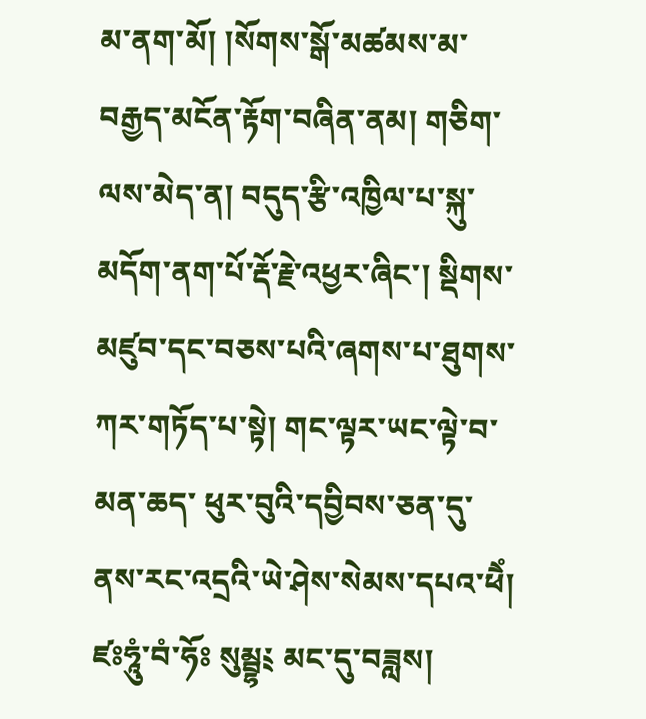མ་ནག་མོ། །སོགས་སྒོ་མཚམས་མ་ བརྒྱད་མངོན་རྟོག་བཞིན་ནམ། གཅིག་ལས་མེད་ན། བདུད་རྩི་འཁྱིལ་པ་སྐུ་མདོག་ནག་པོ་རྡོ་རྗེ་འཕྱར་ཞིང་། སྡིགས་མཛུབ་དང་བཅས་པའི་ཞགས་པ་ཐུགས་ཀར་གཏོད་པ་སྟེ། གང་ལྟར་ཡང་ལྟེ་བ་མན་ཆད་ ཕུར་བུའི་དབྱིབས་ཅན་དུ་ནས་རང་འདྲའི་ཡེ་ཤེས་སེམས་དཔའ་ཕཻཾ། ཛཿཧཱུཾ་བཾ་ཧོཿ སུམྦྷ༴ མང་དུ་བཟླས།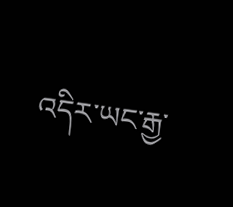འདིར་ཡང་རྒྱ་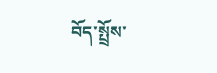བོད་སྤྲོས་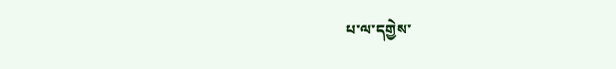པ་ལ་དགྱེས་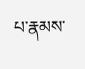པ་རྣམས་